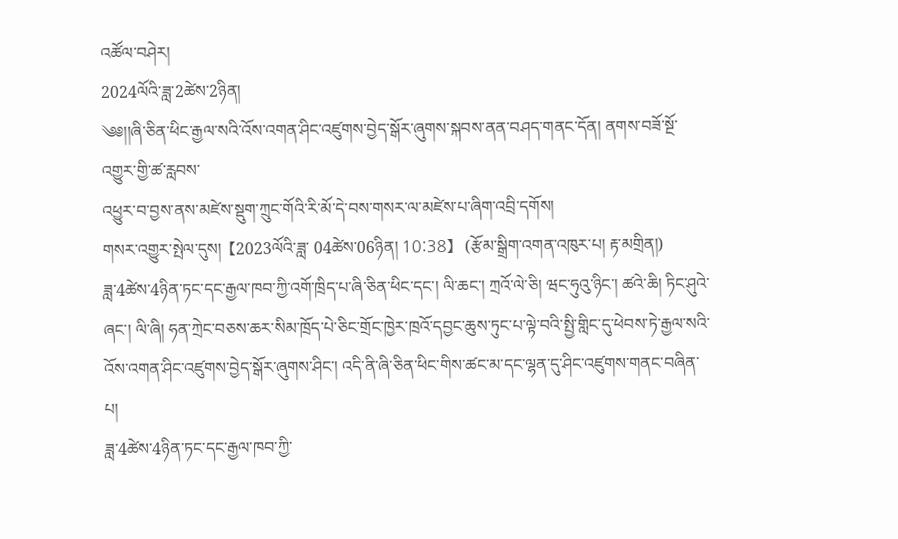འཚོལ་བཤེར།
2024ལོའི་ཟླ་2ཚེས་2ཉིན།
༄༅།།ཞི་ཅིན་ཕིང་རྒྱལ་སའི་འོས་འགན་ཤིང་འཛུགས་བྱེད་སྒོར་ཞུགས་སྐབས་ནན་བཤད་གནང་དོན། ནགས་བཟོ་སྔོ་འགྱུར་གྱི་ཚ་རླབས་
འཕྱུར་བ་བྱས་ནས་མཛེས་སྡུག་ཀྲུང་གོའི་རི་མོ་དེ་བས་གསར་ལ་མཛེས་པ་ཞིག་འབྲི་དགོས།
གསར་འགྱུར་སྤེལ་དུས།  【2023ལོའི་ཟླ་ 04ཚེས་06ཉིན། 10:38】   (རྩོམ་སྒྲིག་འགན་འཁུར་པ། རྟ་མགྲིན།)
ཟླ་4ཚེས་4ཉིན་ཏང་དང་རྒྱལ་ཁབ་ཀྱི་འགོ་ཁྲིད་པ་ཞི་ཅིན་ཕིང་དང་། ལི་ཆང་། ཀྲའོ་ལེ་ཅི། ཝང་ཧུའུ་ཉིང་། ཚའེ་ཆི། ཏིང་ཤུའེ་ཞང་། ལི་ཞི། ཧན་ཀྲེང་བཅས་ཆར་སིམ་ཁྲོད་པེ་ཅིང་གྲོང་ཁྱེར་ཁྲའོ་དབྱང་ཆུས་ཏུང་པ་ལྟེ་བའི་སྤྱི་གླིང་དུ་ཕེབས་ཏེ་རྒྱལ་སའི་འོས་འགན་ཤིང་འཛུགས་བྱེད་སྒོར་ཞུགས་ཤིང་། འདི་ནི་ཞི་ཅིན་ཕིང་གིས་ཚང་མ་དང་ལྷན་དུ་ཤིང་འཛུགས་གནང་བཞིན་པ།
ཟླ་4ཚེས་4ཉིན་ཏང་དང་རྒྱལ་ཁབ་ཀྱི་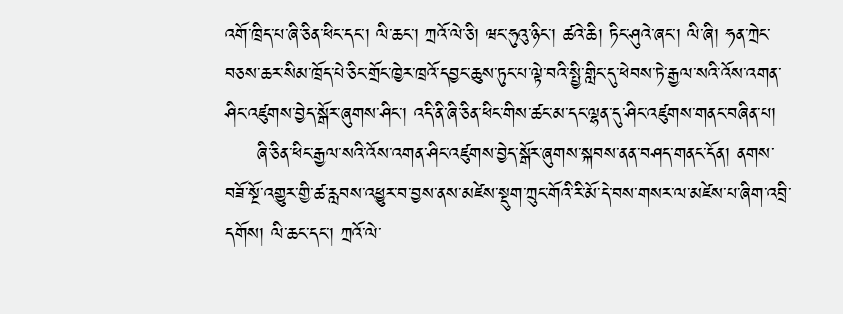འགོ་ཁྲིད་པ་ཞི་ཅིན་ཕིང་དང་། ལི་ཆང་། ཀྲའོ་ལེ་ཅི། ཝང་ཧུའུ་ཉིང་། ཚའེ་ཆི། ཏིང་ཤུའེ་ཞང་། ལི་ཞི། ཧན་ཀྲེང་བཅས་ཆར་སིམ་ཁྲོད་པེ་ཅིང་གྲོང་ཁྱེར་ཁྲའོ་དབྱང་ཆུས་ཏུང་པ་ལྟེ་བའི་སྤྱི་གླིང་དུ་ཕེབས་ཏེ་རྒྱལ་སའི་འོས་འགན་ཤིང་འཛུགས་བྱེད་སྒོར་ཞུགས་ཤིང་། འདི་ནི་ཞི་ཅིན་ཕིང་གིས་ཚང་མ་དང་ལྷན་དུ་ཤིང་འཛུགས་གནང་བཞིན་པ།
     ཞི་ཅིན་ཕིང་རྒྱལ་སའི་འོས་འགན་ཤིང་འཛུགས་བྱེད་སྒོར་ཞུགས་སྐབས་ནན་བཤད་གནང་དོན། ནགས་བཟོ་སྔོ་འགྱུར་གྱི་ཚ་རླབས་འཕྱུར་བ་བྱས་ནས་མཛེས་སྡུག་ཀྲུང་གོའི་རི་མོ་དེ་བས་གསར་ལ་མཛེས་པ་ཞིག་འབྲི་དགོས། ལི་ཆང་དང་། ཀྲའོ་ལེ་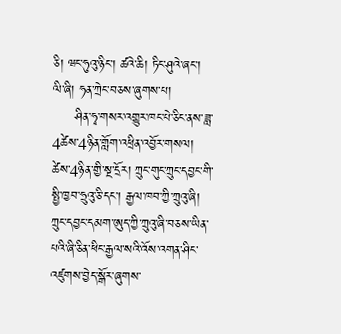ཅི། ཝང་ཧུའུ་ཉིང་། ཚའེ་ཆི། ཏིང་ཤུའེ་ཞང་། ལི་ཞི། ཧན་ཀྲེང་བཅས་ཞུགས་པ།
     ཤིན་ཧྭ་གསར་འགྱུར་ཁང་པེ་ཅིང་ནས་ཟླ་4ཚེས་4ཉིན་གློག་འཕྲིན་འབྱོར་གསལ། ཚེས་4ཉིན་གྱི་སྔ་དྲོར། ཀྲུང་གུང་ཀྲུང་དབྱང་གི་སྤྱི་ཁྱབ་ཧྲུའུ་ཅི་དང་། རྒྱལ་ཁབ་ཀྱི་ཀྲུའུ་ཞི། ཀྲུང་དབྱང་དམག་ཨུད་ཀྱི་ཀྲུའུ་ཞི་བཅས་ཡིན་པའི་ཞི་ཅིན་ཕིང་རྒྱལ་སའི་འོས་འགན་ཤིང་འཛུགས་བྱེད་སྒོར་ཞུགས་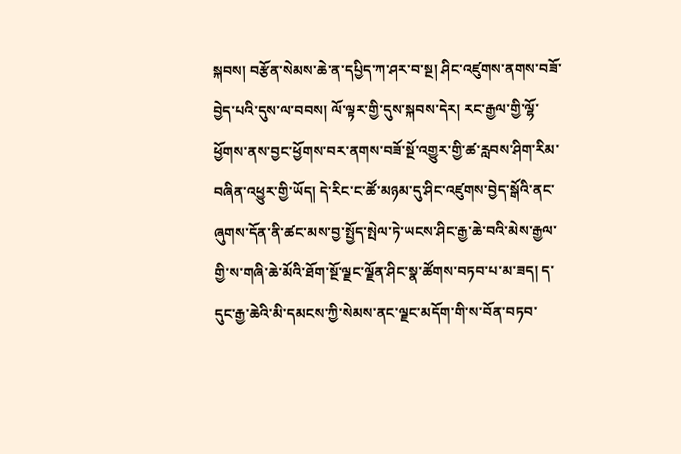སྐབས། བརྩོན་སེམས་ཆེ་ན་དཔྱིད་ཀ་ཤར་བ་སྔ། ཤིང་འཛུགས་ནགས་བཟོ་བྱེད་པའི་དུས་ལ་བབས། ལོ་ལྟར་གྱི་དུས་སྐབས་དེར། རང་རྒྱལ་གྱི་ལྷོ་ཕྱོགས་ནས་བྱང་ཕྱོགས་བར་ནགས་བཟོ་སྔོ་འགྱུར་གྱི་ཚ་རླབས་ཤིག་རིམ་བཞིན་འཕྱུར་གྱི་ཡོད། དེ་རིང་ང་ཚོ་མཉམ་དུ་ཤིང་འཛུགས་བྱེད་སྒོའི་ནང་ཞུགས་དོན་ནི་ཚང་མས་བྱ་སྤྱོད་སྤེལ་ཏེ་ཡངས་ཤིང་རྒྱ་ཆེ་བའི་མེས་རྒྱལ་གྱི་ས་གཞི་ཆེ་མོའི་ཐོག་སྔོ་ལྗང་ལྗོན་ཤིང་སྣ་ཚོགས་བཏབ་པ་མ་ཟད། ད་དུང་རྒྱ་ཆེའི་མི་དམངས་ཀྱི་སེམས་ནང་ལྗང་མདོག་གི་ས་བོན་བཏབ་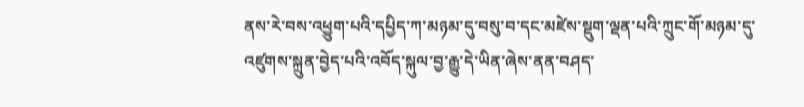ནས་རེ་བས་འཕྱུག་པའི་དཔྱིད་ཀ་མཉམ་དུ་བསུ་བ་དང་མཛེས་སྡུག་ལྡན་པའི་ཀྲུང་གོ་མཉམ་དུ་འཛུགས་སྐྲུན་བྱེད་པའི་འབོད་སྐུལ་བྱ་རྒྱུ་དེ་ཡིན་ཞེས་ནན་བཤད་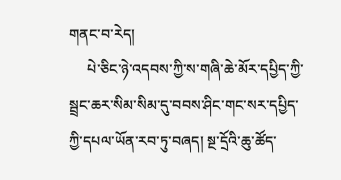གནང་བ་རེད།
     པེ་ཅིང་ཉེ་འདབས་ཀྱི་ས་གཞི་ཆེ་མོར་དཔྱིད་ཀྱི་སྦྲང་ཆར་སིམ་སིམ་དུ་བབས་ཤིང་གང་སར་དཔྱིད་ཀྱི་དཔལ་ཡོན་རབ་ཏུ་བཞད། སྔ་དྲོའི་ཆུ་ཚོད་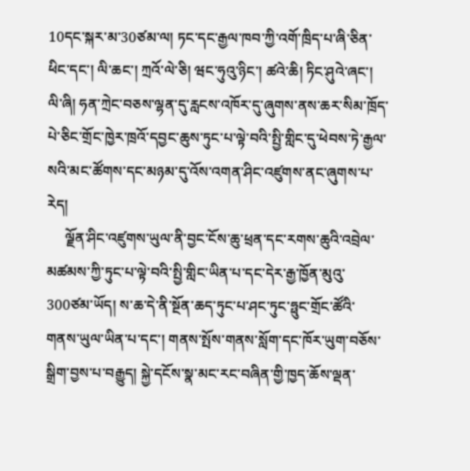10དང་སྐར་མ་30ཙམ་ལ། ཏང་དང་རྒྱལ་ཁབ་ཀྱི་འགོ་ཁྲིད་པ་ཞི་ཅིན་ཕིང་དང་། ལི་ཆང་། ཀྲའོ་ལེ་ཅི། ཝང་ཧུའུ་ཉིང་། ཚའེ་ཆི། ཏིང་ཤུའེ་ཞང་། ལི་ཞི། ཧན་ཀྲེང་བཅས་ལྷན་དུ་རླངས་འཁོར་དུ་ཞུགས་ནས་ཆར་སིམ་ཁྲོད་པེ་ཅིང་གྲོང་ཁྱེར་ཁྲའོ་དབྱང་ཆུས་ཏུང་པ་ལྟེ་བའི་སྤྱི་གླིང་དུ་ཕེབས་ཏེ་རྒྱལ་སའི་མང་ཚོགས་དང་མཉམ་དུ་འོས་འགན་ཤིང་འཛུགས་ནང་ཞུགས་པ་རེད།
     ལྗོན་ཤིང་འཛུགས་ཡུལ་ནི་བྱང་ངོས་ཆུ་ཕྲན་དང་རགས་ཆུའི་འབྲེལ་མཚམས་ཀྱི་ཏུང་པ་ལྟེ་བའི་སྤྱི་གླིང་ཡིན་པ་དང་དེར་རྒྱ་ཁྱོན་མུའུ་300ཙམ་ཡོད། ས་ཆ་དེ་ནི་སྔོན་ཆད་ཏུང་པ་ཤང་ཏུང་ཧྥུང་གྲོང་ཚོའི་གནས་ཡུལ་ཡིན་པ་དང་། གནས་སྤོས་གནས་སློག་དང་ཁོར་ཡུག་བཅོས་སྒྲིག་བྱས་པ་བརྒྱུད། སྐྱེ་དངོས་སྣ་མང་རང་བཞིན་གྱི་ཁྱད་ཆོས་ལྡན་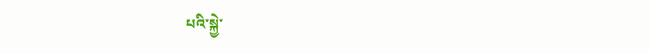པའི་སྐྱེ་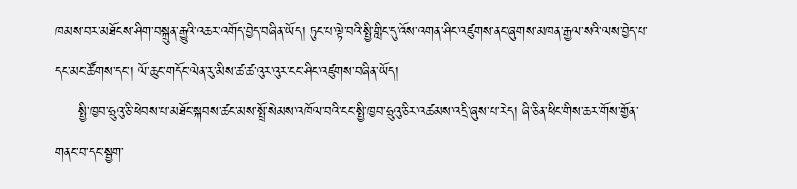ཁམས་བར་མཐོངས་ཤིག་བསྐྲུན་རྒྱུའི་འཆར་འགོད་བྱེད་བཞིན་ཡོད། ཏུང་པ་ལྟེ་བའི་སྤྱི་གླིང་དུ་འོས་འགན་ཤིང་འཛུགས་ནང་ཞུགས་མཁན་རྒྱལ་སའི་ལས་བྱེད་པ་དང་མང་ཚོགས་དང་། ལོ་ཆུང་གདོང་ལེན་རུ་མིས་ཚ་ཚ་འུར་འུར་ངང་ཤིང་འཛུགས་བཞིན་ཡོད།
     སྤྱི་ཁྱབ་ཧྲུའུ་ཅི་ཕེབས་པ་མཐོང་སྐབས་ཚང་མས་སྤྲོ་སེམས་འཁོལ་བའི་ངང་སྤྱི་ཁྱབ་ཧྲུའུ་ཅིར་འཚམས་འདྲི་ཞུས་པ་རེད། ཞི་ཅིན་ཕིང་གིས་ཆར་གོས་གྱོན་གནང་བ་དང་སྦྱག་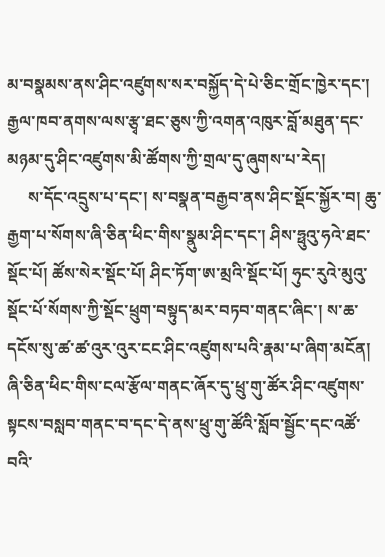མ་བསྣམས་ནས་ཤིང་འཛུགས་སར་བསྐྱོད་དེ་པེ་ཅིང་གྲོང་ཁྱེར་དང་། རྒྱལ་ཁབ་ནགས་ལས་རྩྭ་ཐང་ཅུས་ཀྱི་འགན་འཁུར་བློ་མཐུན་དང་མཉམ་དུ་ཤིང་འཛུགས་མི་ཚོགས་ཀྱི་གྲལ་དུ་ཞུགས་པ་རེད།
     ས་དོང་འདྲུས་པ་དང་། ས་བསྣན་བརྒྱབ་ནས་ཤིང་སྡོང་སྐྱོར་བ། ཆུ་རྒྱག་པ་སོགས་ཞི་ཅིན་ཕིང་གིས་སྣུམ་ཤིང་དང་། ཤིས་ཧྥུའུ་ཧའེ་ཐང་སྡོང་པོ། ཚོས་སེར་སྡོང་པོ། ཤིང་ཏོག་ཨ་མྲའི་སྡོང་པོ། ཧུང་རུའེ་མུའུ་སྡོང་པོ་སོགས་ཀྱི་སྡོང་ཕྲུག་བསྟུད་མར་བཏབ་གནང་ཞིང་། ས་ཆ་དངོས་སུ་ཚ་ཚ་འུར་འུར་ངང་ཤིང་འཛུགས་པའི་རྣམ་པ་ཞིག་མངོན། ཞི་ཅིན་ཕིང་གིས་ངལ་རྩོལ་གནང་ཞོར་དུ་ཕྲུ་གུ་ཚོར་ཤིང་འཛུགས་སྟངས་བསླབ་གནང་བ་དང་དེ་ནས་ཕྲུ་གུ་ཚོའི་སློབ་སྦྱོང་དང་འཚོ་བའི་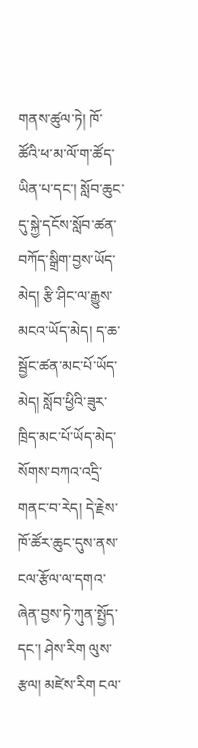གནས་ཚུལ་ཏེ། ཁོ་ཚོའི་ཕ་མ་ལོ་ག་ཚོད་ཡིན་པ་དང་། སློབ་ཆུང་དུ་སྐྱེ་དངོས་སློབ་ཚན་བཀོད་སྒྲིག་བྱས་ཡོད་མེད། རྩི་ཤིང་ལ་རྒྱུས་མངའ་ཡོད་མེད། ད་ཆ་སྦྱོང་ཚན་མང་པོ་ཡོད་མེད། སློབ་ཕྱིའི་ཟུར་ཁྲིད་མང་པོ་ཡོད་མེད་སོགས་བཀའ་འདྲི་གནང་བ་རེད། དེ་རྗེས་ཁོ་ཚོར་ཆུང་དུས་ནས་ངལ་རྩོལ་ལ་དགའ་ཞེན་བྱས་ཏེ་ཀུན་སྤྱོད་དང་། ཤེས་རིག ལུས་རྩལ། མཛེས་རིག ངལ་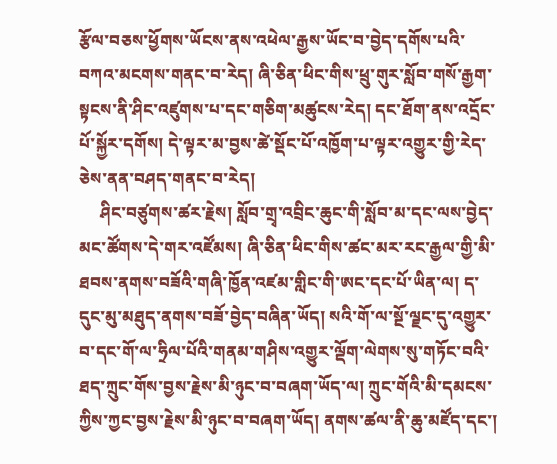རྩོལ་བཅས་ཕྱོགས་ཡོངས་ནས་འཕེལ་རྒྱས་ཡོང་བ་བྱེད་དགོས་པའི་བཀའ་མངགས་གནང་བ་རེད། ཞི་ཅིན་ཕིང་གིས་ཕྲུ་གུར་སློབ་གསོ་རྒྱག་སྟངས་ནི་ཤིང་འཛུགས་པ་དང་གཅིག་མཚུངས་རེད། དང་ཐོག་ནས་འདྲོང་པོ་སྐྱོར་དགོས། དེ་ལྟར་མ་བྱས་ཚེ་སྡོང་པོ་འཁྱོག་པ་ལྟར་འགྱུར་གྱི་རེད་ཅེས་ནན་བཤད་གནང་བ་རེད།
     ཤིང་བཙུགས་ཚར་རྗེས། སློབ་གྲྭ་འབྲིང་ཆུང་གི་སློབ་མ་དང་ལས་བྱེད་མང་ཚོགས་དེ་གར་འཛོམས། ཞི་ཅིན་ཕིང་གིས་ཚང་མར་རང་རྒྱལ་གྱི་མི་ཐབས་ནགས་བཟོའི་གཞི་ཁྱོན་འཛམ་གླིང་གི་ཨང་དང་པོ་ཡིན་ལ། ད་དུང་མུ་མཐུད་ནགས་བཟོ་བྱེད་བཞིན་ཡོད། སའི་གོ་ལ་སྔོ་ལྗང་དུ་འགྱུར་བ་དང་གོ་ལ་ཧྲིལ་པོའི་གནམ་གཤིས་འགྱུར་ལྡོག་ལེགས་སུ་གཏོང་བའི་ཐད་ཀྲུང་གོས་བྱས་རྗེས་མི་ཉུང་བ་བཞག་ཡོད་ལ། ཀྲུང་གོའི་མི་དམངས་ཀྱིས་ཀྱང་བྱས་རྗེས་མི་ཉུང་བ་བཞག་ཡོད། ནགས་ཚལ་ནི་ཆུ་མཛོད་དང་།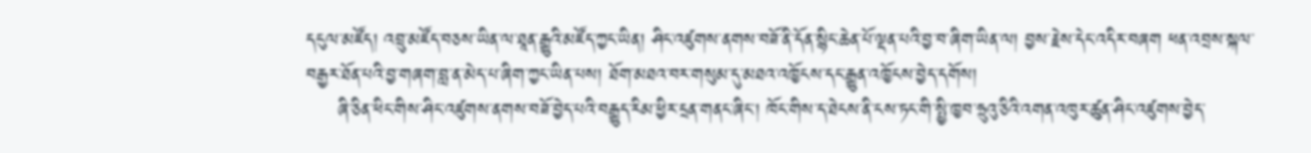དངུལ་མཛོད། འབྲུ་མཛོད་བཅས་ཡིན་ལ་ཐཱན་རྒྱུའི་མཛོད་ཀྱང་ཡིན། ཤིང་འཛུགས་ནགས་བཟོ་ནི་དོན་སྙིང་ཆེན་པོ་ལྡན་པའི་བྱ་བ་ཞིག་ཡིན་ལ། བྱས་རྗེས་དེང་འདིར་བཞག ཕན་འབྲས་སྐལ་བརྒྱར་ཐོན་པའི་བྱ་གཞག་བླ་ན་མེད་པ་ཞིག་ཀྱང་ཡིན་པས། ཐོག་མཐའ་བར་གསུམ་དུ་མཐའ་འཁྱོངས་དང་རྒྱུན་འཁྱོངས་བྱེད་དགོས།
     ཞི་ཅིན་ཕིང་གིས་ཤིང་འཛུགས་ནགས་བཟོ་བྱེད་པའི་བརྒྱུད་རིམ་ཕྱིར་དྲན་གནང་ཞིང་། ཁོང་གིས་ད་ཐེངས་ནི་ངས་ཏང་གི་སྤྱི་ཁྱབ་ཧྲུའུ་ཅིའི་འགན་འཁུར་ཚུན་ཤིང་འཛུགས་བྱེད་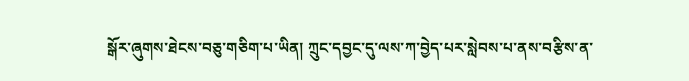སྒོར་ཞུགས་ཐེངས་བཅུ་གཅིག་པ་ཡིན། ཀྲུང་དབྱང་དུ་ལས་ཀ་བྱེད་པར་སླེབས་པ་ནས་བརྩིས་ན་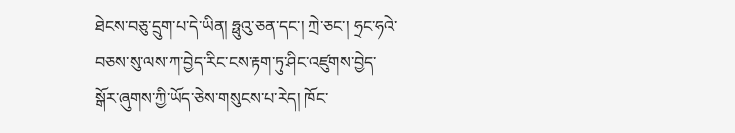ཐེངས་བཅུ་དྲུག་པ་དེ་ཡིན། ཧྥུའུ་ཅན་དང་། ཀྲེ་ཅང་། ཧྲང་ཧའེ་བཅས་སུ་ལས་ཀ་བྱེད་རིང་ངས་རྟག་ཏུ་ཤིང་འཛུགས་བྱེད་སྒོར་ཞུགས་ཀྱི་ཡོད་ཅེས་གསུངས་པ་རེད། ཁོང་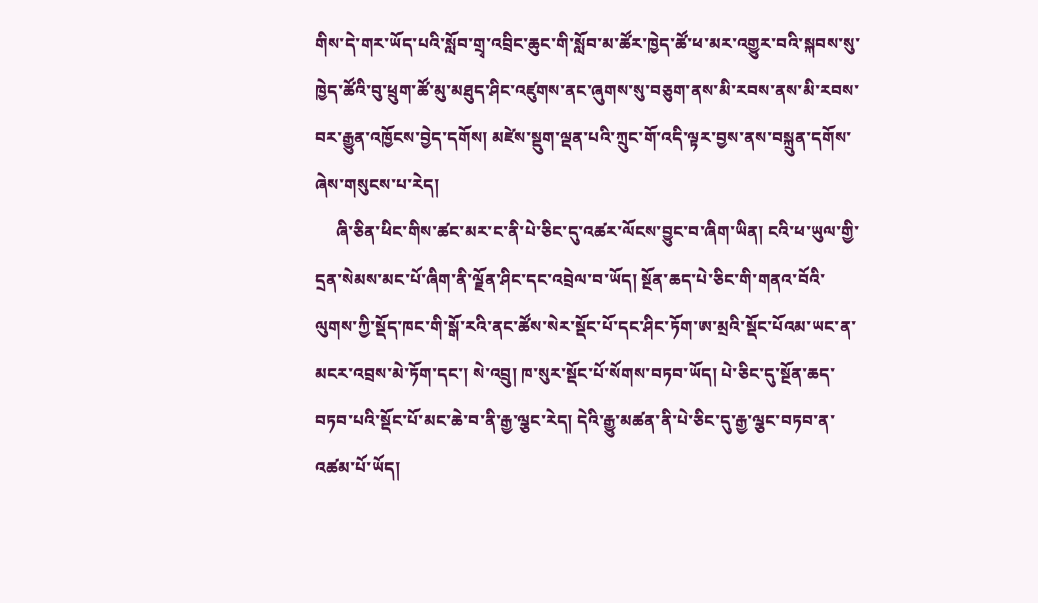གིས་དེ་གར་ཡོད་པའི་སློབ་གྲྭ་འབྲིང་ཆུང་གི་སློབ་མ་ཚོར་ཁྱེད་ཚོ་ཕ་མར་འགྱུར་བའི་སྐབས་སུ་ཁྱེད་ཚོའི་བུ་ཕྲུག་ཚོ་མུ་མཐུད་ཤིང་འཛུགས་ནང་ཞུགས་སུ་བཅུག་ནས་མི་རབས་ནས་མི་རབས་བར་རྒྱུན་འཁྱོངས་བྱེད་དགོས། མཛེས་སྡུག་ལྡན་པའི་ཀྲུང་གོ་འདི་ལྟར་བྱས་ནས་བསྐྲུན་དགོས་ཞེས་གསུངས་པ་རེད།
     ཞི་ཅིན་ཕིང་གིས་ཚང་མར་ང་ནི་པེ་ཅིང་དུ་འཚར་ལོངས་བྱུང་བ་ཞིག་ཡིན། ངའི་ཕ་ཡུལ་གྱི་དྲན་སེམས་མང་པོ་ཞིག་ནི་ལྗོན་ཤིང་དང་འབྲེལ་བ་ཡོད། སྔོན་ཆད་པེ་ཅིང་གི་གནའ་བོའི་ལུགས་ཀྱི་སྡོད་ཁང་གི་སྒོ་རའི་ནང་ཚོས་སེར་སྡོང་པོ་དང་ཤིང་ཏོག་ཨ་མྲའི་སྡོང་པོའམ་ཡང་ན་མངར་འབྲས་མེ་ཏོག་དང་། སེ་འབྲུ། ཁ་སུར་སྡོང་པོ་སོགས་བཏབ་ཡོད། པེ་ཅིང་དུ་སྔོན་ཆད་བཏབ་པའི་སྡོང་པོ་མང་ཆེ་བ་ནི་རྒྱ་ལྕང་རེད། དེའི་རྒྱུ་མཚན་ནི་པེ་ཅིང་དུ་རྒྱ་ལྕང་བཏབ་ན་འཚམ་པོ་ཡོད།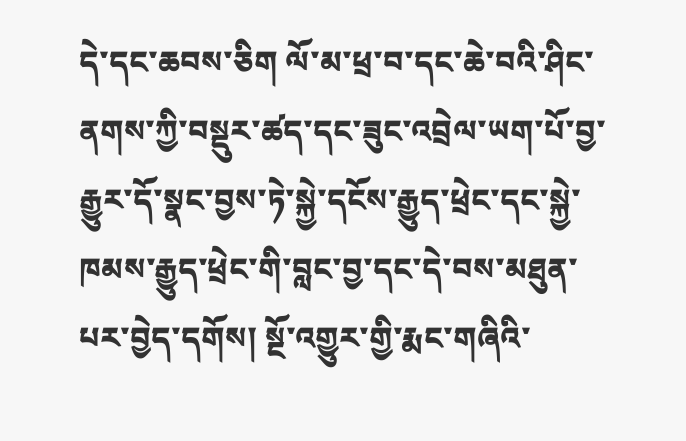དེ་དང་ཆབས་ཅིག ལོ་མ་ཕྲ་བ་དང་ཆེ་བའི་ཤིང་ནགས་ཀྱི་བསྡུར་ཚད་དང་ཟུང་འབྲེལ་ཡག་པོ་བྱ་རྒྱུར་དོ་སྣང་བྱས་ཏེ་སྐྱེ་དངོས་རྒྱུད་ཕྲེང་དང་སྐྱེ་ཁམས་རྒྱུད་ཕྲེང་གི་བླང་བྱ་དང་དེ་བས་མཐུན་པར་བྱེད་དགོས། སྔོ་འགྱུར་གྱི་རྨང་གཞིའི་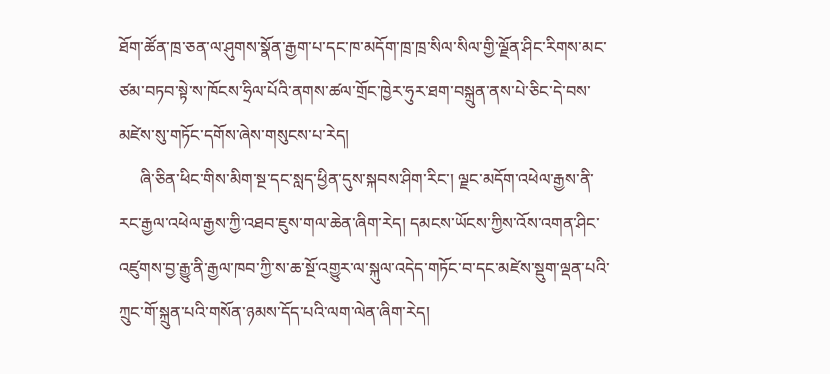ཐོག་ཚོན་ཁྲ་ཅན་ལ་ཤུགས་སྣོན་རྒྱག་པ་དང་ཁ་མདོག་ཁྲ་ཁྲ་སིལ་སིལ་གྱི་ལྗོན་ཤིང་རིགས་མང་ཙམ་བཏབ་སྟེ་ས་ཁོངས་ཧྲིལ་པོའི་ནགས་ཚལ་གྲོང་ཁྱེར་ཧུར་ཐག་བསྐྲུན་ནས་པེ་ཅིང་དེ་བས་མཛེས་སུ་གཏོང་དགོས་ཞེས་གསུངས་པ་རེད།
     ཞི་ཅིན་ཕིང་གིས་མིག་སྔ་དང་སླད་ཕྱིན་དུས་སྐབས་ཤིག་རིང་། ལྗང་མདོག་འཕེལ་རྒྱས་ནི་རང་རྒྱལ་འཕེལ་རྒྱས་ཀྱི་འཐབ་ཇུས་གལ་ཆེན་ཞིག་རེད། དམངས་ཡོངས་ཀྱིས་འོས་འགན་ཤིང་འཛུགས་བྱ་རྒྱུ་ནི་རྒྱལ་ཁབ་ཀྱི་ས་ཆ་སྔོ་འགྱུར་ལ་སྐུལ་འདེད་གཏོང་བ་དང་མཛེས་སྡུག་ལྡན་པའི་ཀྲུང་གོ་སྐྲུན་པའི་གསོན་ཉམས་དོད་པའི་ལག་ལེན་ཞིག་རེད།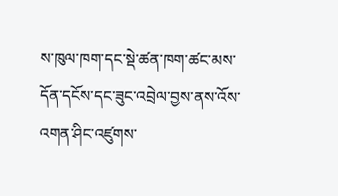ས་ཁུལ་ཁག་དང་སྡེ་ཚན་ཁག་ཚང་མས་དོན་དངོས་དང་ཟུང་འབྲེལ་བྱས་ནས་འོས་འགན་ཤིང་འཛུགས་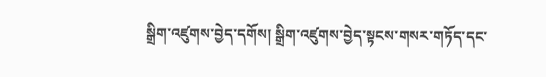སྒྲིག་འཛུགས་བྱེད་དགོས། སྒྲིག་འཛུགས་བྱེད་སྟངས་གསར་གཏོད་དང་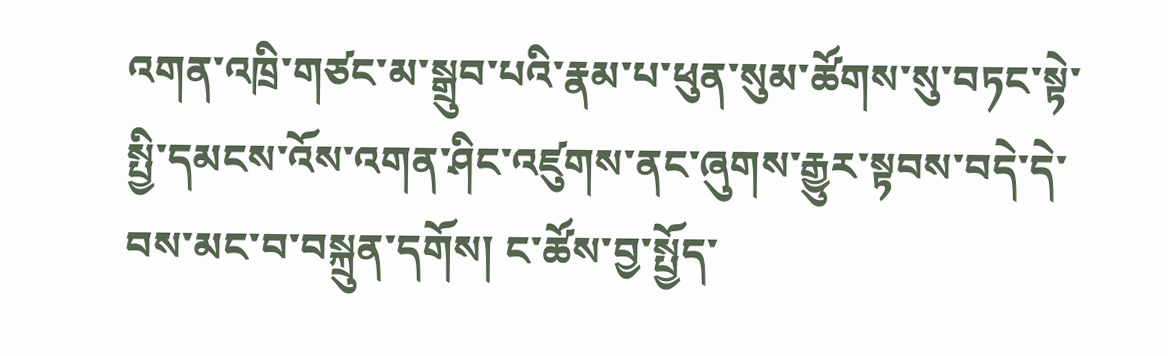འགན་འཁྲི་གཙང་མ་སྒྲུབ་པའི་རྣམ་པ་ཕུན་སུམ་ཚོགས་སུ་བཏང་སྟེ་སྤྱི་དམངས་འོས་འགན་ཤིང་འཛུགས་ནང་ཞུགས་རྒྱུར་སྟབས་བདེ་དེ་བས་མང་བ་བསྐྲུན་དགོས། ང་ཚོས་བྱ་སྤྱོད་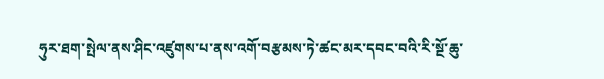ཧུར་ཐག་སྤེལ་ནས་ཤིང་འཛུགས་པ་ནས་འགོ་བརྩམས་ཏེ་ཚང་མར་དབང་བའི་རི་སྔོ་ཆུ་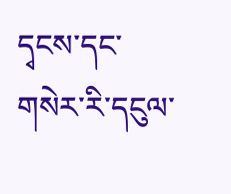དྭངས་དང་གསེར་རི་དངུལ་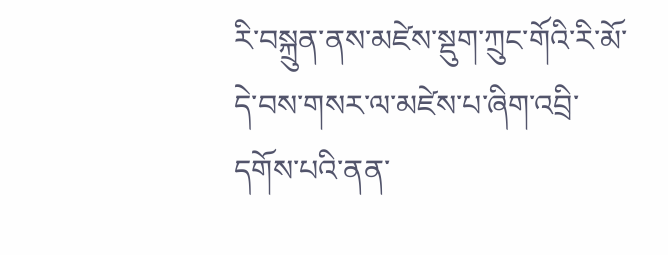རི་བསྐྲུན་ནས་མཛེས་སྡུག་ཀྲུང་གོའི་རི་མོ་དེ་བས་གསར་ལ་མཛེས་པ་ཞིག་འབྲི་དགོས་པའི་ནན་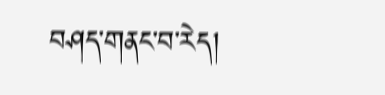བཤད་གནང་བ་རེད།